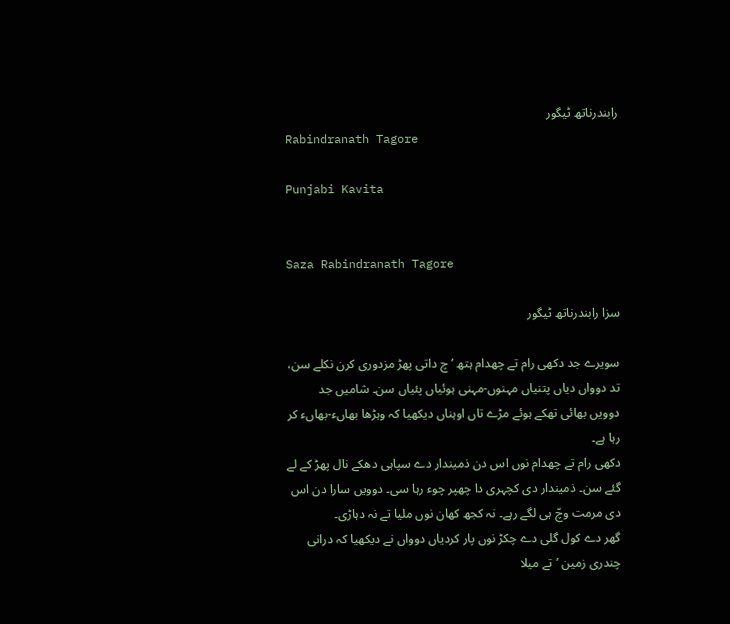رابندرناتھ ٹیگور
Rabindranath Tagore

Punjabi Kavita


Saza Rabindranath Tagore

سزا رابندرناتھ ٹیگور

سویرے جد دکھی رام تے چھدام ہتھ ’چ داتی پھڑ مزدوری کرن نکلے سن، تد دوواں دیاں پتنیاں مہنوں-مہنی ہوئیاں پئیاں سن۔ شامیں جد دوویں بھائی تھکے ہوئے مڑے تاں اوہناں دیکھیا کہ وہڑھا بھاںء-بھاںء کر رہا ہے۔
دکھی رام تے چھدام نوں اس دن ذمیندار دے سپاہی دھکے نال پھڑ کے لے گئے سن۔ ذمیندار دی کچہری دا چھپر چوء رہا سی۔ دوویں سارا دن اس دی مرمت وچّ ہی لگے رہے۔ نہ کجھ کھان نوں ملیا تے نہ دہاڑی۔
گھر دے کول گلی دے چکڑ نوں پار کردیاں دوواں نے دیکھیا کہ درانی چندری زمین ’تے میلا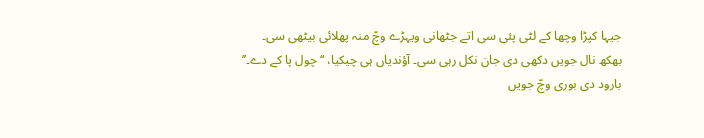جیہا کپڑا وچھا کے لٹی پئی سی اتے جٹھانی ویہڑے وچّ منہ پھلائی بیٹھی سی۔
بھکھ نال جویں دکھی دی جان نکل رہی سی۔ آؤندیاں ہی چیکیا، ‘‘چول پا کے دے۔’’
بارود دی بوری وچّ جویں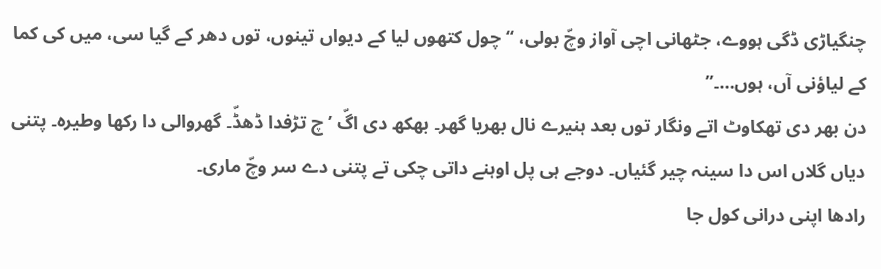چنگیاڑی ڈگی ہووے، جٹھانی اچی آواز وچّ بولی، ‘‘چول کتھوں لیا کے دیواں تینوں، توں دھر کے گیا سی، میں کی کما کے لیاؤنی آں، ہوں…۔’’
دن بھر دی تھکاوٹ اتے ونگار توں بعد ہنیرے نال بھریا گھر۔ بھکھ دی اگّ ’چ تڑفدا ڈھڈّ۔ گھروالی دا رکھا وطیرہ۔ پتنی دیاں گلاں اس دا سینہ چیر گئیاں۔ دوجے ہی پل اوہنے داتی چکی تے پتنی دے سر وچّ ماری۔
رادھا اپنی درانی کول جا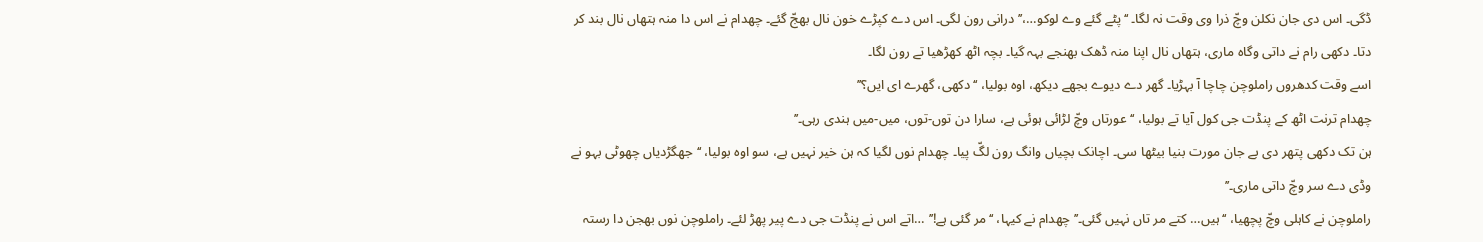ڈگی۔ اس دی جان نکلن وچّ ذرا وی وقت نہ لگا۔ ‘‘پٹے گئے وے لوکو…،’’ درانی رون لگی۔ اس دے کپڑے خون نال بھجّ گئے۔ چھدام نے اس دا منہ ہتھاں نال بند کر دتا۔ دکھی رام نے داتی وگاہ ماری، ہتھاں نال اپنا منہ ڈھک بھنجے بہہ گیا۔ بچہ اٹھ کھڑھیا تے رون لگا۔
اسے وقت کدھروں راملوچن چاچا آ بہڑیا۔ گھر دے دیوے بجھے دیکھ، اوہ بولیا، ‘‘دکھی، گھرے ای ایں؟’’
چھدام ترنت اٹھ کے پنڈت جی کول آیا تے بولیا، ‘‘عورتاں وچّ لڑائی ہوئی ہے، سارا دن توں-توں، میں-میں ہندی رہی۔’’
ہن تک دکھی پتھر دی بے جان مورت بنیا بیٹھا سی۔ اچانک بچیاں وانگ رون لگّ پیا۔ چھدام نوں لگیا کہ ہن خیر نہیں ہے، سو اوہ بولیا، ‘‘جھگڑدیاں چھوٹی بہو نے وڈی دے سر وچّ داتی ماری۔’’
راملوچن نے کاہلی وچّ پچھیا، ‘‘ہیں… کتے مر تاں نہیں گئی۔’’ چھدام نے کیہا، ‘‘مر گئی ہے!’’ …اتے اس نے پنڈت جی دے پیر پھڑ لئے۔ راملوچن نوں بھجن دا رستہ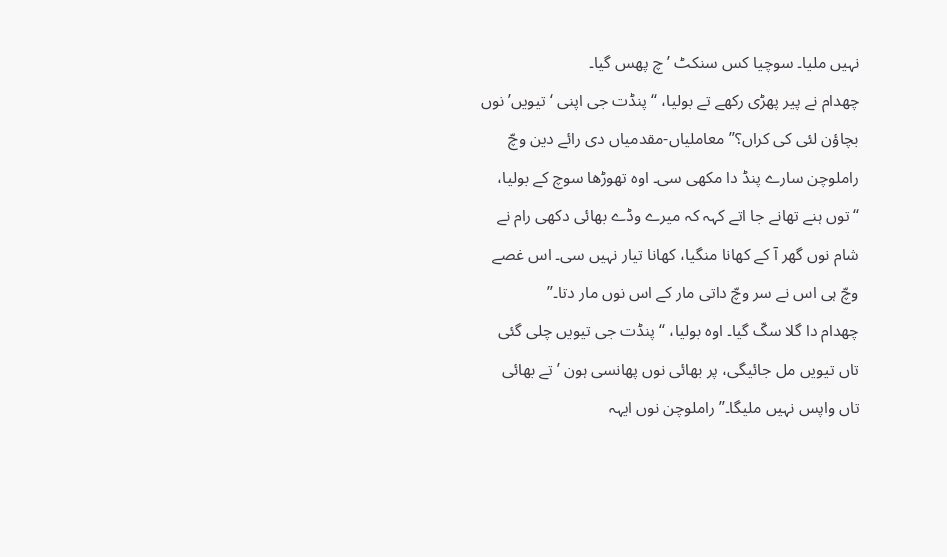نہیں ملیا۔ سوچیا کس سنکٹ ’چ پھس گیا۔
چھدام نے پیر پھڑی رکھے تے بولیا، ‘‘پنڈت جی اپنی ‘تیویں’ نوں بچاؤن لئی کی کراں؟’’ معاملیاں-مقدمیاں دی رائے دین وچّ راملوچن سارے پنڈ دا مکھی سی۔ اوہ تھوڑھا سوچ کے بولیا، ‘‘توں ہنے تھانے جا اتے کہہ کہ میرے وڈے بھائی دکھی رام نے شام نوں گھر آ کے کھانا منگیا، کھانا تیار نہیں سی۔ اس غصے وچّ ہی اس نے سر وچّ داتی مار کے اس نوں مار دتا۔’’
چھدام دا گلا سکّ گیا۔ اوہ بولیا، ‘‘پنڈت جی تیویں چلی گئی تاں تیویں مل جائیگی، پر بھائی نوں پھانسی ہون ’تے بھائی تاں واپس نہیں ملیگا۔’’ راملوچن نوں ایہہ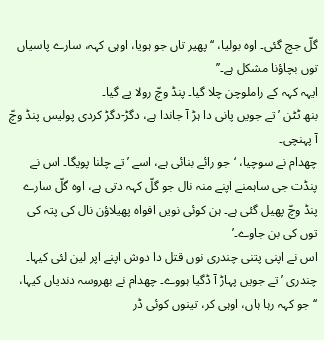گلّ جچ گئی۔ اوہ بولیا، ‘‘پھیر تاں جو ہویا، اوہی کہہ، سارے پاسیاں توں بچاؤنا مشکل ہے۔’’
ایہہ کہہ کے راملوچن چلا گیا۔ پنڈ وچّ رولا پے گیا۔
بنھ ٹٹن ’تے جویں پانی دا ہڑ آ جاندا ہے، دگڑ-دگڑ کردی پولیس پنڈ وچّ آ پہنچی۔
چھدام نے سوچیا، ‘جو رائے بنائی ہے، اسے ’تے چلنا پویگا۔ اس نے پنڈت جی ساہمنے اپنے منہ نال جو گلّ کہہ دتی ہے، اوہ گلّ سارے پنڈ وچّ پھیل گئی ہے۔ ہن کوئی نویں افواہ پھیلاؤن نال کی پتہ کی توں کی بن جاوے۔’
اس نے اپنی پتنی چندری نوں قتل دا دوش اپنے اپر لین لئی کیہا۔ چندری ’تے جویں پہاڑ آ ڈگیا ہووے۔ چھدام نے بھروسہ دندیاں کیہا، ‘‘جو کہہ رہا ہاں، اوہی کر، تینوں کوئی ڈر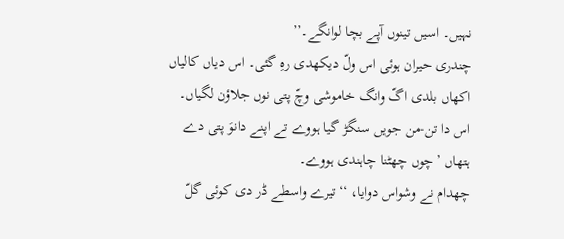نہیں۔ اسیں تینوں آپے بچا لوانگے۔’’
چندری حیران ہوئی اس ولّ دیکھدی رہِ گئی۔ اس دیاں کالیاں اکھاں بلدی اگّ وانگ خاموشی وچّ پتی نوں جلاؤن لگیاں۔ اس دا تن-من جویں سنگڑ گیا ہووے تے اپنے دانوَ پتی دے ہتھاں ’چوں چھٹنا چاہندی ہووے۔
چھدام نے وشواس دوایا، ‘‘تیرے واسطے ڈر دی کوئی گلّ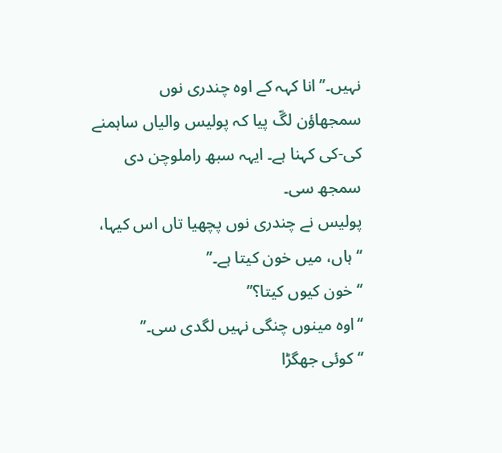نہیں۔’’ انا کہہ کے اوہ چندری نوں سمجھاؤن لگّ پیا کہ پولیس والیاں ساہمنے کی-کی کہنا ہے۔ ایہہ سبھ راملوچن دی سمجھ سی۔
پولیس نے چندری نوں پچھیا تاں اس کیہا، ‘‘ہاں، میں خون کیتا ہے۔’’
‘‘خون کیوں کیتا؟’’
‘‘اوہ مینوں چنگی نہیں لگدی سی۔’’
‘‘کوئی جھگڑا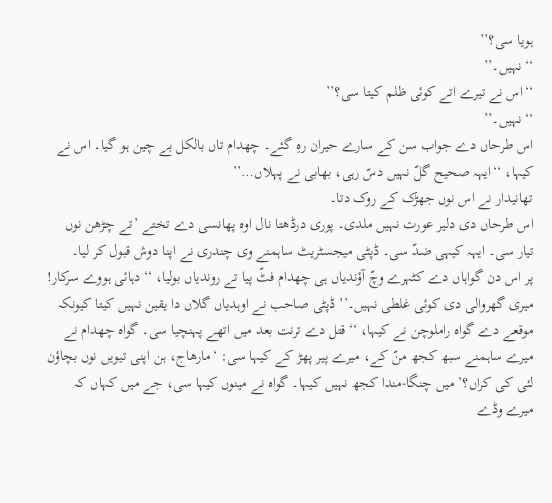ہویا سی؟’’
‘‘نہیں۔’’
‘‘اس نے تیرے اتے کوئی ظلم کیتا سی؟’’
‘‘نہیں۔’’
اس طرحاں دے جواب سن کے سارے حیران رہِ گئے۔ چھدام تاں بالکل بے چین ہو گیا۔ اس نے کیہا، ‘‘ایہہ صحیح گلّ نہیں دسّ رہی، بھابی نے پہلاں…’’
تھانیدار نے اس نوں جھڑک کے روک دتا۔
اس طرحاں دی دلیر عورت نہیں ملدی۔ پوری درڈھتا نال اوہ پھانسی دے تختے ’تے چڑھن نوں تیار سی۔ ایہہ کیہی ضدّ سی۔ ڈپٹی میجسٹریٹ ساہمنے وی چندری نے اپنا دوش قبول کر لیا۔
پر اس دن گواہاں دے کٹہرے وچّ آؤندیاں ہی چھدام فٹّ پیا تے روندیاں بولیا، ‘‘دہائی ہووے سرکار! میری گھروالی دی کوئی غلطی نہیں۔’’ ڈپٹی صاحب نے اوہدیاں گلاں دا یقین نہیں کیتا کیونکہ موقعے دے گواہ راملوچن نے کیہا، ‘‘قتل دے ترنت بعد میں اتھے پہنچیا سی۔ گواہ چھدام نے میرے ساہمنے سبھ کجھ منّ کے، میرے پیر پھڑ کے کیہا سی: ‘مارھاج، ہن اپنی تیویں نوں بچاؤن لئی کی کراں؟’ میں چنگا-مندا کجھ نہیں کیہا۔ گواہ نے مینوں کیہا سی، جے میں کہاں کہ میرے وڈے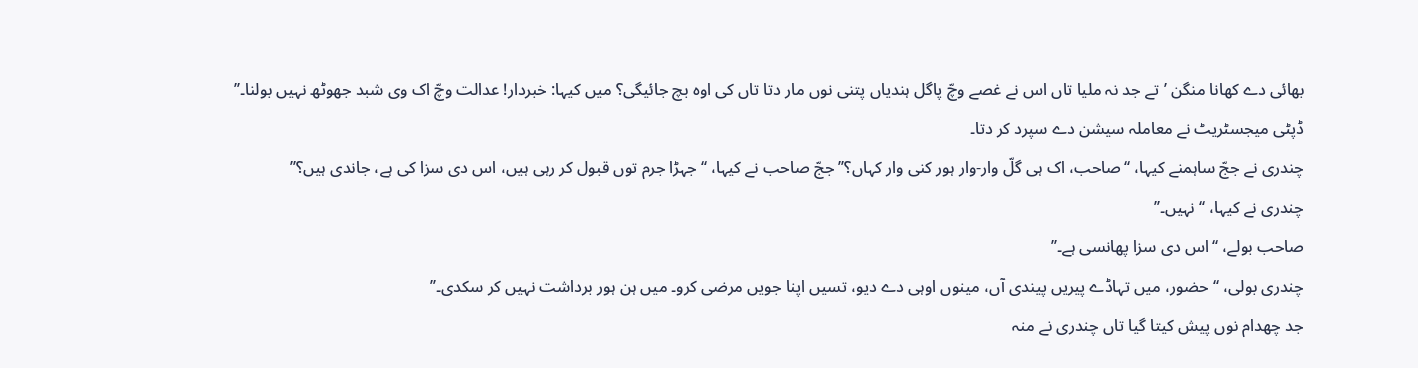بھائی دے کھانا منگن ’تے جد نہ ملیا تاں اس نے غصے وچّ پاگل ہندیاں پتنی نوں مار دتا تاں کی اوہ بچ جائیگی؟ میں کیہا: خبردار! عدالت وچّ اک وی شبد جھوٹھ نہیں بولنا۔’’
ڈپٹی میجسٹریٹ نے معاملہ سیشن دے سپرد کر دتا۔
چندری نے ججّ ساہمنے کیہا، ‘‘صاحب، اک ہی گلّ وار-وار ہور کنی وار کہاں؟’’ ججّ صاحب نے کیہا، ‘‘جہڑا جرم توں قبول کر رہی ہیں، اس دی سزا کی ہے، جاندی ہیں؟’’
چندری نے کیہا، ‘‘نہیں۔’’
صاحب بولے، ‘‘اس دی سزا پھانسی ہے۔’’
چندری بولی، ‘‘حضور، میں تہاڈے پیریں پیندی آں، مینوں اوہی دے دیو، تسیں اپنا جویں مرضی کرو۔ میں ہن ہور برداشت نہیں کر سکدی۔’’
جد چھدام نوں پیش کیتا گیا تاں چندری نے منہ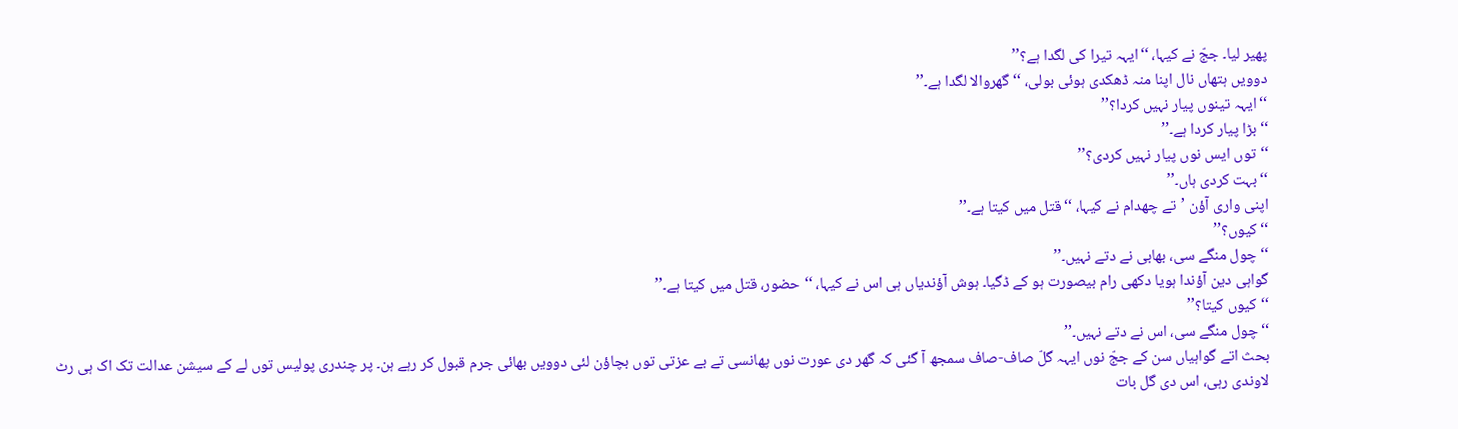پھیر لیا۔ ججّ نے کیہا، ‘‘ایہہ تیرا کی لگدا ہے؟’’
دوویں ہتھاں نال اپنا منہ ڈھکدی ہوئی بولی، ‘‘گھروالا لگدا ہے۔’’
‘‘ایہہ تینوں پیار نہیں کردا؟’’
‘‘بڑا پیار کردا ہے۔’’
‘‘توں ایس نوں پیار نہیں کردی؟’’
‘‘بہت کردی ہاں۔’’
اپنی واری آؤن ’تے چھدام نے کیہا، ‘‘قتل میں کیتا ہے۔’’
‘‘کیوں؟’’
‘‘چول منگے سی، بھابی نے دتے نہیں۔’’
گواہی دین آؤندا ہویا دکھی رام بیصورت ہو کے ڈگیا۔ ہوش آؤندیاں ہی اس نے کیہا، ‘‘حضور، قتل میں کیتا ہے۔’’
‘‘کیوں کیتا؟’’
‘‘چول منگے سی، اس نے دتے نہیں۔’’
بحث اتے گواہیاں سن کے ججّ نوں ایہہ گلّ صاف-صاف سمجھ آ گئی کہ گھر دی عورت نوں پھانسی تے بے عزتی توں بچاؤن لئی دوویں بھائی جرم قبول کر رہے ہن۔ پر چندری پولیس توں لے کے سیشن عدالت تک اک ہی رٹ لاوندی رہی، اس دی گل بات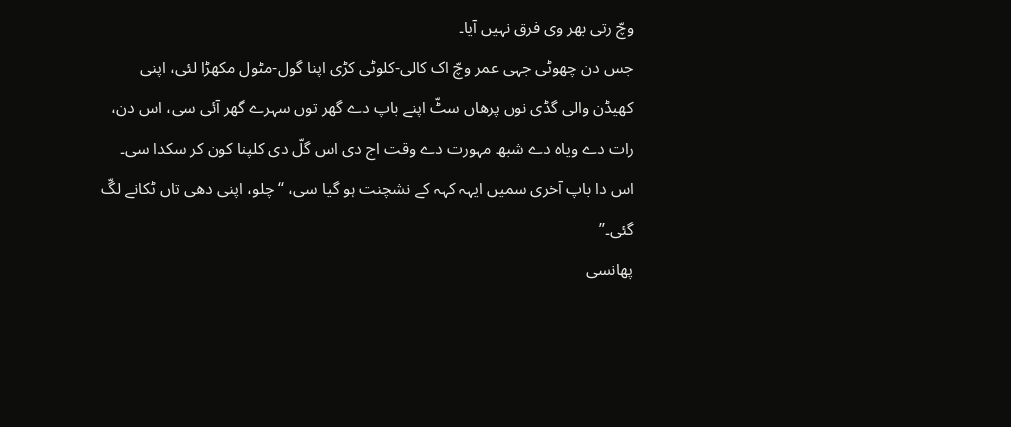وچّ رتی بھر وی فرق نہیں آیا۔
جس دن چھوٹی جہی عمر وچّ اک کالی-کلوٹی کڑی اپنا گول-مٹول مکھڑا لئی، اپنی کھیڈن والی گڈی نوں پرھاں سٹّ اپنے باپ دے گھر توں سہرے گھر آئی سی، اس دن، رات دے ویاہ دے شبھ مہورت دے وقت اج دی اس گلّ دی کلپنا کون کر سکدا سی۔
اس دا باپ آخری سمیں ایہہ کہہ کے نشچنت ہو گیا سی، ‘‘چلو، اپنی دھی تاں ٹکانے لگّ گئی۔’’
پھانسی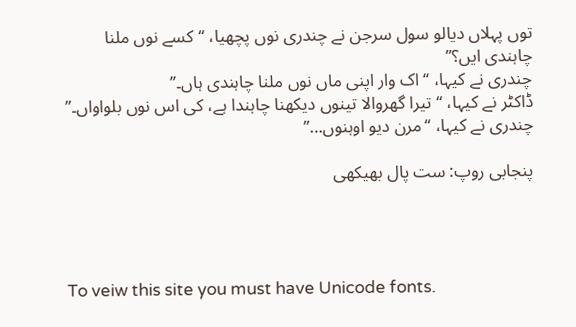توں پہلاں دیالو سول سرجن نے چندری نوں پچھیا، ‘‘کسے نوں ملنا چاہندی ایں؟’’
چندری نے کیہا، ‘‘اک وار اپنی ماں نوں ملنا چاہندی ہاں۔’’
ڈاکٹر نے کیہا، ‘‘تیرا گھروالا تینوں دیکھنا چاہندا ہے، کی اس نوں بلواواں۔’’
چندری نے کیہا، ‘‘مرن دیو اوہنوں…’’

پنجابی روپ: ست پال بھیکھی




To veiw this site you must have Unicode fonts.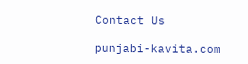Contact Us

punjabi-kavita.com